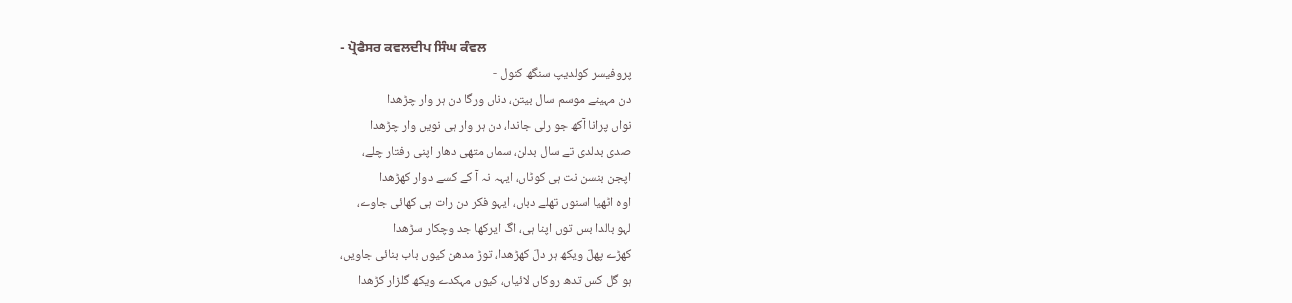- ਪ੍ਰੋਫੈਸਰ ਕਵਲਦੀਪ ਸਿੰਘ ਕੰਵਲ
پروفیسر کولدیپ سنگھ کنول -
دن مہینے موسم سال بیتن، دناں ورگا دن ہر وار چڑھدا
نواں پرانا آکھ جو رلی جاندا، دن ہر وار ہی نویں وار چڑھدا
صدی بدلدی تے سال بدلن، سماں متھی دھار اپنی رفتار چلے،
اپجن بنسن نت ہی کوٹاں، ایہہ نہ آ کے کسے دوار کھڑھدا
اوہ اٹھیا اسنوں تھلے دباں، ایہو فکر دن رات ہی کھائی جاوے،
لہو بالدا بس توں اپنا ہی، اگّ ایرکھا جد وچکار سڑھدا
کھڑے پھلّ ویکھ ہر دلّ کھڑھدا، توڑ مدھن کیوں باب بنائی جاویں،
ہو گل کس تدھ روکاں لائیاں، کیوں مہکدے ویکھ گلزار کڑھدا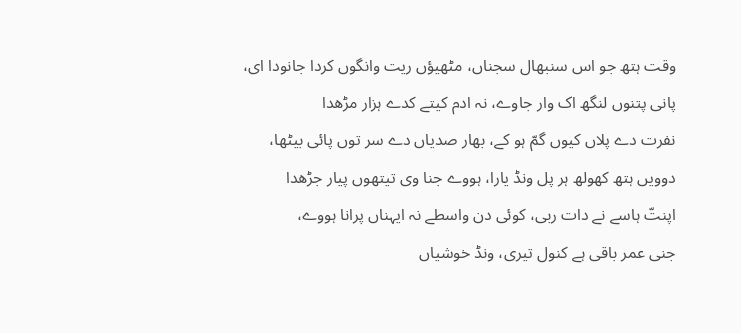وقت ہتھ جو اس سنبھال سجناں، مٹھیؤں ریت وانگوں کردا جانودا ای،
پانی پتنوں لنگھ اک وار جاوے، نہ ادم کیتے کدے ہزار مڑھدا
نفرت دے پلاں کیوں گمّ ہو کے، بھار صدیاں دے سر توں پائی بیٹھا،
دوویں ہتھ کھولھ ہر پل ونڈ یارا، ہووے جنا وی تیتھوں پیار جڑھدا
اپنتّ ہاسے نے دات ربی، کوئی دن واسطے نہ ایہناں پرانا ہووے،
جنی عمر باقی ہے کنول تیری، ونڈ خوشیاں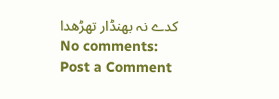کدے نہ بھنڈار تھڑھدا
No comments:
Post a Comment